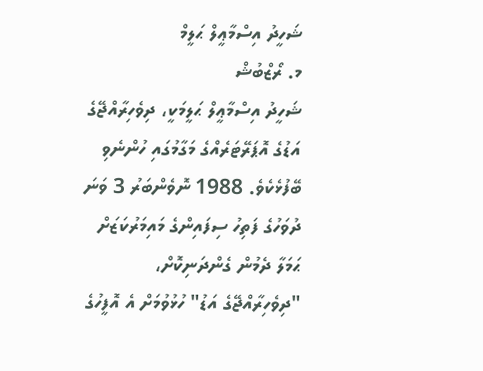ޝަހީދު އިސްމާޢީލް ޙަލީމް
މ. ރޯޒްބުޝް
ޝަހީދު އިސްމާޢީލް ޙަލީމަކީ، ދިވެހިރާއްޖޭގެ އަޑުގެ އޮޕަރޭޓަރެއްގެ މަގާމުގައި ހުންނެވި ބޭފުޅެކެވެ. 1988 ނޮވެންބަރު 3 ވަނަ ދުވަހުގެ ފަތިހު ސިފައިންގެ މައިމަރުކަޒަށް ޙަމަލާ ދެމުން ގެންދަނިކޮށް، "ދިވެހިރާއްޖޭގެ އަޑު" ހުޅުވުމަށް އެ އޮފީހުގެ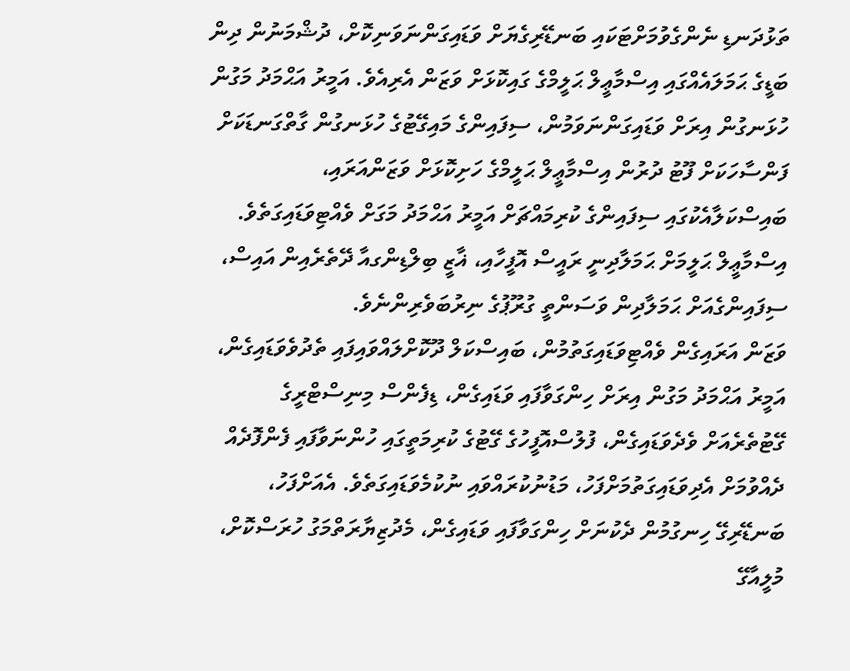ތަޅުދަނޑި ނެންގެވުމަށްޓަކައި ބަނޑޭރިގެޔަށް ވަޑައިގަންނަވަނިކޮށް، ދުޝްމަނުން ދިން ބަޑީގެ ޙަމަލައެއްގައި އިސްމާޢީލް ޙަލީމްގެ ގައިކޮޅަށް ވަޒަން އެރިއެވެ. އަމީރު އަޙްމަދު މަގުން ހުޅަނގުން އިރަށް ވަޑައިގަންނަވަމުން، ސިފައިންގެ މައިގޭޓުގެ ހުޅަނގުން ގާތްގަނޑަކަށް ފަންސާހަކަށް ފޫޓު ދުރުން އިސްމާޢީލް ޙަލީމްގެ ހަށިކޮޅަށް ވަޒަންއަރައި، ބައިސްކަލާއެކުގައި ސިފައިންގެ ކުރިމައްޗަށް އަމީރު އަޙްމަދު މަގަށް ވެއްޓިވަޑައިގަތެވެ. އިސްމާޢީލް ޙަލީމަށް ޙަމަލާދިނީ ރައީސް އޮފީހާއި، ޣާޒީ ބިލްޑިންގއާ ދޭތެރެއިން އައިސް، ސިފައިންގެއަށް ޙަމަލާދިން ވަސަންތީ ގުރޫޕުގެ ނިރުބަވެރިންނެވެ.
ވަޒަން އަރައިގެން ވެއްޓިވަޑައިގަތުމުން، ބައިސްކަލް ދޫކޮށްލައްވައިފައި ތެދުވެވަޑައިގެން، އަމީރު އަޙްމަދު މަގުން އިރަށް ހިންގަވާފައި ވަޑައިގެން، ޑިފެންސް މިނިސްޓްރީގެ ގޭޓުތެރެއަށް ވެދެވަޑައިގެން، ފުލުސްއޮފީހުގެ ގޭޓުގެ ކުރިމަތީގައި ހުންނަވާފައި ފެންފޮދެއް ދެއްވުމަށް އެދިވަޑައިގަތުމަށްފަހު، މަޑުނުކުރައްވައި ނުކުމެވަޑައިގަތެވެ. އެއަށްފަހު، ބަނޑޭރިގޭ ހިނގުމުން ދެކުނަށް ހިންގަވާފައި ވަޑައިގެން، މެދުޒިޔާރަތްމަގު ހުރަސްކޮށް، މުލީއާގޭ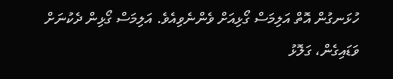ހުޅަނގުން އޮތް އަލިމަސް ގޯޅިއަށް ވެންނެވިއެވެ. އަލިމަސް ގޯޅިން ދެކުނަށް ވަޑައިގެން، ގަލޮޅު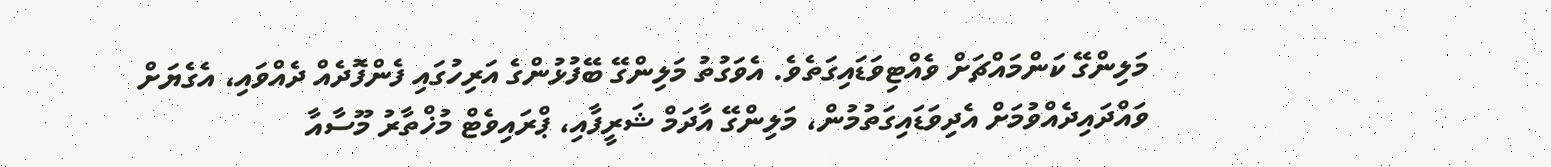މަލިންގޭ ކަންމައްޗަށް ވެއްޓިވަޑައިގަތެވެ. އެވަގުތު މަލިންގޭ ބޭފުޅުންގެ އަރިހުގައި ފެންފޮދެއް ދެއްވައި، އެގެޔަށް ވައްދައިދެއްވުމަށް އެދިވަޑައިގަތުމުން، މަލިންގޭ އާދަމް ޝަރީފާއި، ޕްރައިވެޓް މުޚްތާރު މޫސާއާ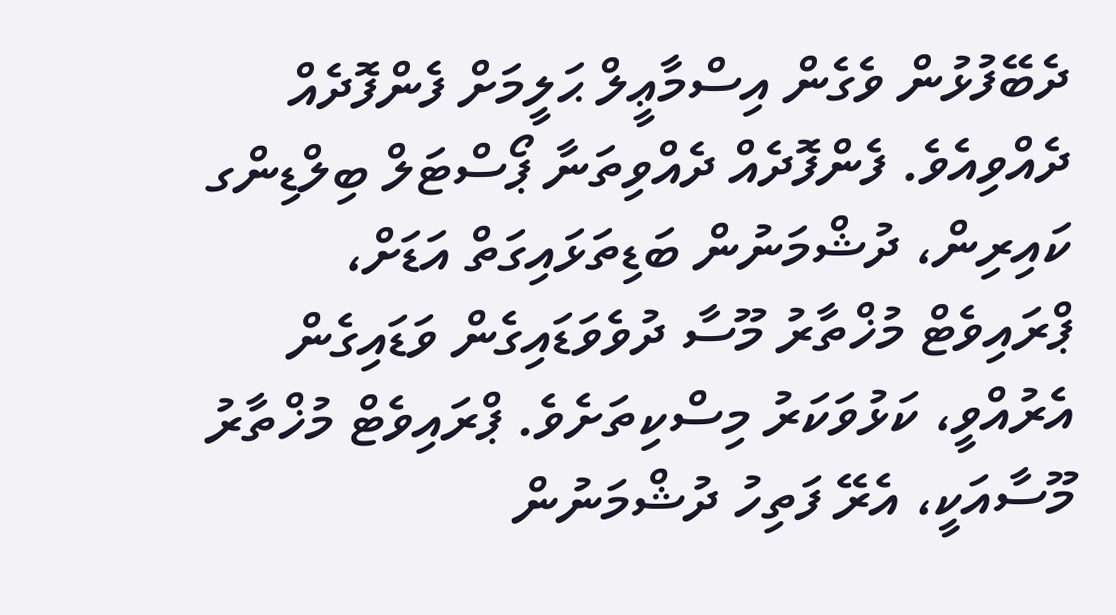ދެބޭފުޅުން ވެގެން އިސްމާޢީލް ޙަލީމަށް ފެންފޮދެއް ދެއްވިއެވެ. ފެންފޮދެއް ދެއްވިތަނާ ޕޯސްޓަލް ބިލްޑިންގ ކައިރިން، ދުޝްމަނުން ބަޑިތަޅައިގަތް އަޑަށް، ޕްރައިވެޓް މުޚްތާރު މޫސާ ދުވެވަޑައިގެން ވަޑައިގެން އެރުއްވީ، ކަޅުވަކަރު މިސްކިތަށެވެ. ޕްރައިވެޓް މުޚްތާރު މޫސާއަކީ، އެރޭ ފަތިހު ދުޝްމަނުން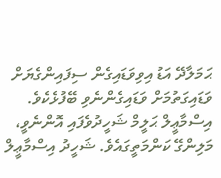ޙަމަލާދޭ އަޑު އިވިވަޑައިގެން ސިފައިންގެޔަށް ވަޑައިގަތުމަށް ވަޑައިގެންނެވި ބޭފުޅެކެވެ.
އިސްމާޢީލް ޙަލީމް ޝަހީދުވެފައި އޮންނެވީ، މަލިންގޭ ކަންމަތީގައެވެ. ޝަހީދު އިސްމާޢީލް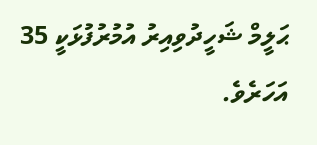ޙަލީމް ޝަހީދުވިއިރު އުމުރުފުޅަކީ 35 އަހަރެވެ.